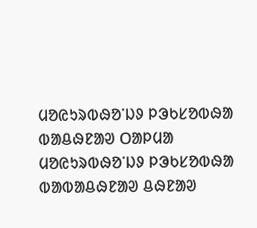ᱢᱚᱭᱩᱨᱵᱷᱚᱸᱡᱽ ᱞᱳᱠᱥᱚᱵᱷᱟ ᱵᱟᱪᱷᱱᱟᱣ ᱛᱟᱞᱢᱟ
ᱢᱚᱭᱩᱨᱵᱷᱚᱸᱡᱽ ᱞᱳᱠᱥᱚᱵᱷᱟ ᱵᱟᱵᱟᱪᱷᱱᱟᱣ ᱪᱷᱱᱟᱣ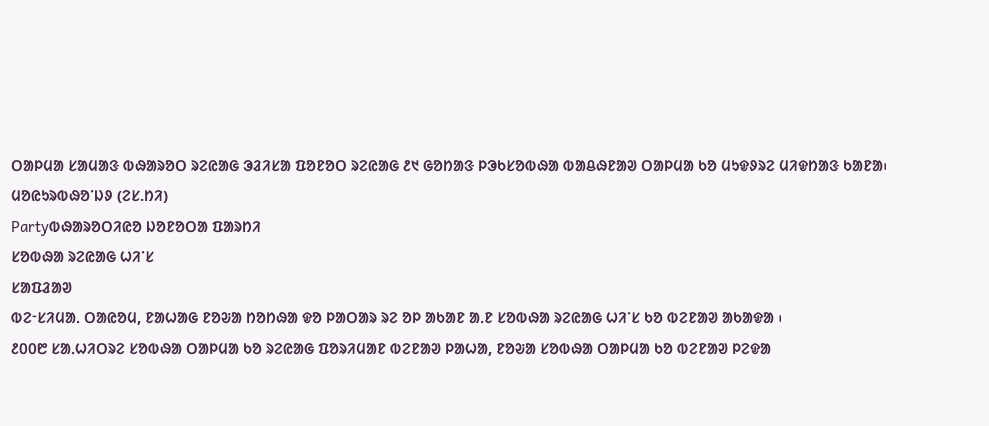ᱛᱟᱞᱢᱟ ᱥᱟᱢᱟᱝ ᱵᱷᱟᱨᱚᱛ ᱨᱮᱭᱟᱜ ᱳᱲᱤᱥᱟ ᱯᱚᱱᱚᱛ ᱨᱮᱭᱟᱜ ᱒᱑ ᱜᱚᱴᱟᱝ ᱞᱳᱠᱥᱚᱵᱷᱟ ᱵᱟᱪᱷᱱᱟᱣ ᱛᱟᱞᱢᱟ ᱠᱚ ᱢᱩᱫᱽᱨᱮ ᱢᱤᱫᱴᱟᱝ ᱠᱟᱱᱟ᱾
ᱢᱚᱭᱩᱨᱵᱷᱚᱸᱡᱽ (ᱮᱥ.ᱴᱤ)
Partyᱵᱷᱟᱨᱚᱛᱤᱭᱚ ᱡᱚᱱᱚᱛᱟ ᱯᱟᱨᱴᱤ
ᱥᱚᱵᱷᱟ ᱨᱮᱭᱟᱜ ᱦᱤᱸᱥ
ᱥᱟᱯᱲᱟᱣ
ᱵᱮᱼᱥᱤᱢᱟᱹ ᱛᱟᱭᱚᱢ, ᱱᱟᱦᱟᱜ ᱱᱚᱶᱟ ᱴᱚᱴᱷᱟ ᱫᱚ ᱞᱟᱛᱟᱨ ᱨᱮ ᱚᱞ ᱟᱠᱟᱱ ᱟᱹᱱ ᱥᱚᱵᱷᱟ ᱨᱮᱭᱟᱜ ᱦᱤᱸᱥ ᱠᱚ ᱵᱮᱱᱟᱣ ᱟᱠᱟᱫᱟ ᱾
᱒᱐᱐᱘ ᱥᱟᱹᱦᱤᱛᱨᱮ ᱥᱚᱵᱷᱟ ᱛᱟᱞᱢᱟ ᱠᱚ ᱨᱮᱭᱟᱜ ᱯᱚᱨᱤᱢᱟᱱ ᱵᱮᱱᱟᱣ ᱞᱟᱦᱟ, ᱱᱚᱶᱟ ᱥᱚᱵᱷᱟ ᱛᱟᱞᱢᱟ ᱠᱚ ᱵᱮᱱᱟᱣ ᱞᱮᱫᱟ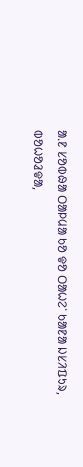ᱟᱹᱱ ᱥᱚᱵᱷᱟ ᱛᱟᱞᱢᱟ ᱠᱚ ᱫᱚ ᱛᱟᱦᱮᱸ ᱠᱟᱱᱟ ᱡᱥᱤᱯᱩᱨ, ᱵᱚᱦᱚᱲᱫᱟ,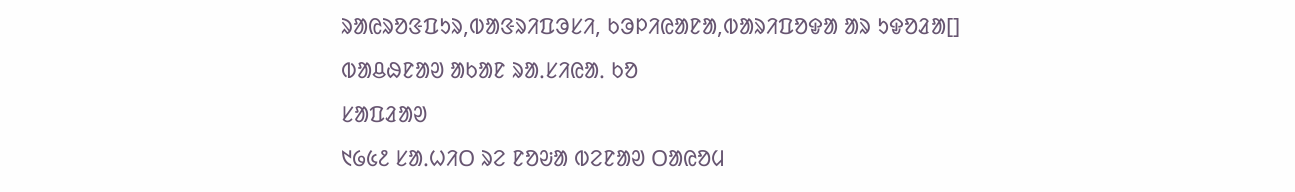ᱨᱟᱭᱨᱚᱝᱯᱩᱨ,ᱵᱟᱝᱨᱤᱯᱳᱥᱤ, ᱠᱳᱞᱤᱭᱟᱱᱟ,ᱵᱟᱨᱤᱯᱚᱫᱟ ᱟᱨ ᱩᱫᱚᱲᱟ[]
ᱵᱟᱪᱷᱱᱟᱣ ᱟᱠᱟᱱ ᱨᱟᱹᱥᱤᱭᱟᱹ ᱠᱚ
ᱥᱟᱯᱲᱟᱣ
᱑᱙᱕᱒ ᱥᱟᱹᱦᱤᱛ ᱨᱮ ᱱᱚᱶᱟ ᱵᱮᱱᱟᱣ ᱛᱟᱭᱚᱢ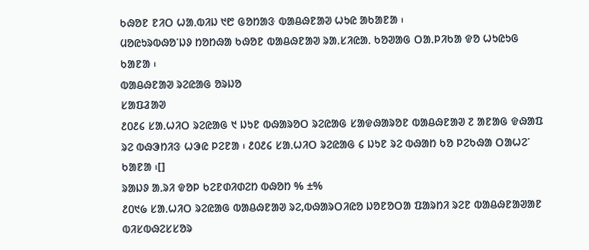ᱠᱷᱚᱱ ᱱᱤᱛ ᱦᱟᱹᱵᱤᱡ ᱑᱘ ᱜᱚᱴᱟᱝ ᱵᱟᱪᱷᱱᱟᱣ ᱦᱩᱭ ᱟᱠᱟᱱᱟ ᱾
ᱢᱚᱭᱩᱨᱵᱷᱚᱸᱡᱽ ᱴᱚᱴᱷᱟ ᱠᱷᱚᱱ ᱵᱟᱪᱷᱱᱟᱣ ᱨᱟᱹᱥᱤᱭᱟᱹ ᱠᱚᱣᱟᱜ ᱛᱟᱹᱞᱤᱠᱟ ᱫᱚ ᱦᱩᱭᱩᱜ ᱠᱟᱱᱟ ᱾
ᱵᱟᱪᱷᱱᱟᱣ ᱨᱮᱭᱟᱜ ᱚᱨᱡᱚ
ᱥᱟᱯᱲᱟᱣ
᱒᱐᱒᱔ ᱥᱟᱹᱦᱤᱛ ᱨᱮᱭᱟᱜ ᱑ ᱡᱩᱱ ᱵᱷᱟᱨᱚᱛ ᱨᱮᱭᱟᱜ ᱥᱟᱫᱷᱟᱨᱚᱱ ᱵᱟᱪᱷᱱᱟᱣ ᱗ ᱟᱱᱟᱜ ᱫᱷᱟᱯ ᱨᱮ ᱵᱷᱳᱴᱤᱝ ᱦᱳᱭ ᱞᱮᱱᱟ ᱾ ᱒᱐᱒᱔ ᱥᱟᱹᱦᱤᱛ ᱨᱮᱭᱟᱜ ᱔ ᱡᱩᱱ ᱨᱮ ᱵᱷᱟᱴ ᱠᱚ ᱞᱮᱠᱷᱟ ᱛᱟᱦᱮᱸ ᱠᱟᱱᱟ ᱾[]
ᱨᱟᱡᱽ ᱟᱹᱨᱤ ᱫᱚᱞ ᱠᱮᱱᱰᱤᱰᱮᱴ ᱵᱷᱚᱴ % ±%
᱒᱐᱑᱙ ᱥᱟᱹᱦᱤᱛ ᱨᱮᱭᱟᱜ ᱵᱟᱪᱷᱱᱟᱣ ᱨᱮ,ᱵᱷᱟᱨᱛᱤᱭᱚ ᱡᱚᱱᱚᱛᱟ ᱯᱟᱨᱴᱤ ᱨᱮᱱ ᱵᱟᱪᱷᱱᱟᱣᱟᱱ ᱵᱤᱥᱵᱷᱮᱥᱥᱚᱨ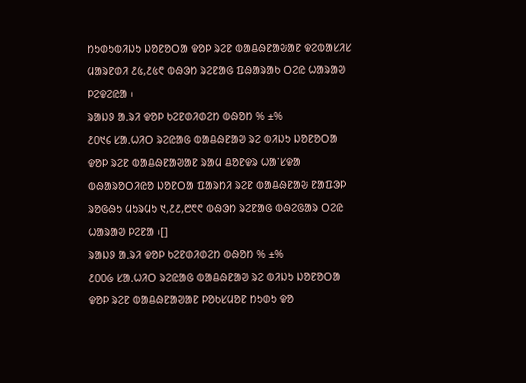ᱴᱩᱰᱩᱵᱤᱡᱩ ᱡᱚᱱᱚᱛᱟ ᱫᱚᱞ ᱨᱮᱱ ᱵᱟᱪᱷᱱᱟᱶᱟᱱ ᱫᱮᱵᱟᱥᱤᱥ ᱢᱟᱨᱱᱰᱤ ᱒᱕,᱒᱕᱖ ᱵᱷᱳᱴ ᱨᱮᱱᱟᱜ ᱯᱷᱟᱨᱟᱠ ᱛᱮᱭ ᱦᱟᱨᱟᱣ ᱞᱮᱫᱮᱭᱟ ᱾
ᱨᱟᱡᱽ ᱟᱹᱨᱤ ᱫᱚᱞ ᱠᱮᱱᱰᱤᱰᱮᱴ ᱵᱷᱚᱴ % ±%
᱒᱐᱑᱔ ᱥᱟᱹᱦᱤᱛ ᱨᱮᱭᱟᱜ ᱵᱟᱪᱷᱱᱟᱣ ᱨᱮ ᱵᱤᱡᱩ ᱡᱚᱱᱚᱛᱟ ᱫᱚᱞ ᱨᱮᱱ ᱵᱟᱪᱷᱱᱟᱣᱟᱱ ᱨᱟᱢ ᱪᱚᱱᱫᱨ ᱦᱟᱸᱥᱫᱟ ᱵᱷᱟᱨᱚᱛᱤᱭᱚ ᱡᱚᱱᱛᱟ ᱯᱟᱨᱴᱤ ᱨᱮᱱ ᱵᱟᱪᱷᱱᱟᱶ ᱱᱟᱯᱳᱞ ᱨᱚᱜᱷᱩ ᱢᱩᱨᱢᱩ ᱑,᱒᱒,᱘᱖᱖ ᱵᱷᱳᱴ ᱨᱮᱱᱟᱜ ᱵᱷᱮᱜᱟᱨ ᱛᱮᱭ ᱦᱟᱨᱟᱣ ᱞᱮᱱᱟ ᱾[]
ᱨᱟᱡᱽ ᱟᱹᱨᱤ ᱫᱚᱞ ᱠᱮᱱᱰᱤᱰᱮᱴ ᱵᱷᱚᱴ % ±%
᱒᱐᱐᱙ ᱥᱟᱹᱦᱤᱛ ᱨᱮᱭᱟᱜ ᱵᱟᱪᱷᱱᱟᱣ ᱨᱮ ᱵᱤᱡᱩ ᱡᱚᱱᱚᱛᱟ ᱫᱚᱞ ᱨᱮᱱ ᱵᱟᱪᱷᱱᱟᱣᱟᱱ ᱞᱚᱠᱥᱢᱚᱱ ᱴᱩᱰᱩ ᱫᱚ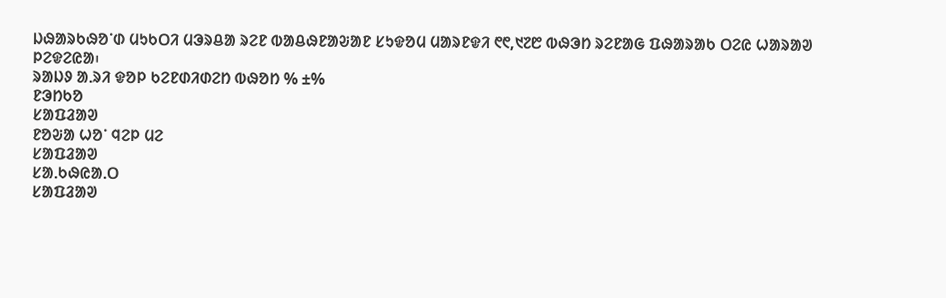ᱡᱷᱟᱨᱠᱷᱚᱸᱰ ᱢᱩᱠᱛᱤ ᱢᱳᱨᱪᱟ ᱨᱮᱱ ᱵᱟᱪᱷᱱᱟᱶᱟᱱ ᱥᱩᱫᱚᱢ ᱢᱟᱨᱱᱫᱤ ᱖᱖,᱑᱗᱘ ᱵᱷᱳᱴ ᱨᱮᱱᱟᱜ ᱯᱷᱟᱨᱟᱠ ᱛᱮᱭ ᱦᱟᱨᱟᱣ ᱞᱮᱫᱮᱭᱟ᱾
ᱨᱟᱡᱽ ᱟᱹᱨᱤ ᱫᱚᱞ ᱠᱮᱱᱰᱤᱰᱮᱴ ᱵᱷᱚᱴ % ±%
ᱱᱳᱴᱠᱚ
ᱥᱟᱯᱲᱟᱣ
ᱱᱚᱶᱟ ᱦᱚᱸ ᱧᱮᱞ ᱢᱮ
ᱥᱟᱯᱲᱟᱣ
ᱥᱟᱹᱠᱷᱭᱟᱹᱛ
ᱥᱟᱯᱲᱟᱣ